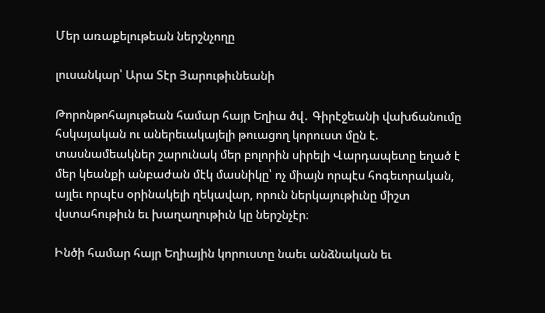Մեր առաքելութեան ներշնչողը

լուսանկար՝ Արա Տէր Յարութիւնեանի

Թորոնթոհայութեան համար հայր Եղիա ծվ․ Գիրէջեանի վախճանումը հսկայական ու աներեւակայելի թուացող կորուստ մըն է. տասնամեակներ շարունակ մեր բոլորին սիրելի Վարդապետը եղած է մեր կեանքի անբաժան մէկ մասնիկը՝ ոչ միայն որպէս հոգեւորական, այլեւ որպէս օրինակելի ղեկավար, որուն ներկայութիւնը միշտ վստահութիւն եւ խաղաղութիւն կը ներշնչէր։

Ինծի համար հայր Եղիային կորուստը նաեւ անձնական եւ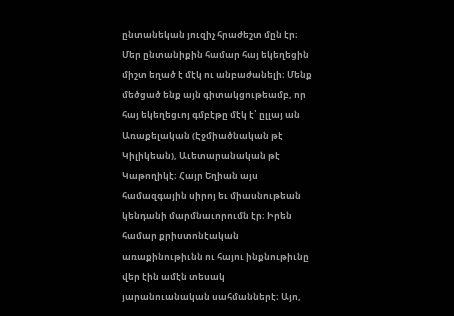ընտանեկան յուզիչ հրաժեշտ մըն էր։ Մեր ընտանիքին համար հայ եկեղեցին միշտ եղած է մէկ ու անբաժանելի։ Մենք մեծցած ենք այն գիտակցութեամբ, որ հայ եկեղեցւոյ գմբէթը մէկ է՝ ըլլայ ան Առաքելական (Էջմիածնական թէ Կիլիկեան), Աւետարանական թէ Կաթողիկէ։ Հայր Եղիան այս համազգային սիրոյ եւ միասնութեան կենդանի մարմնաւորումն էր։ Իրեն համար քրիստոնէական առաքինութիւնն ու հայու ինքնութիւնը վեր էին ամէն տեսակ յարանուանական սահմաններէ։ Այո,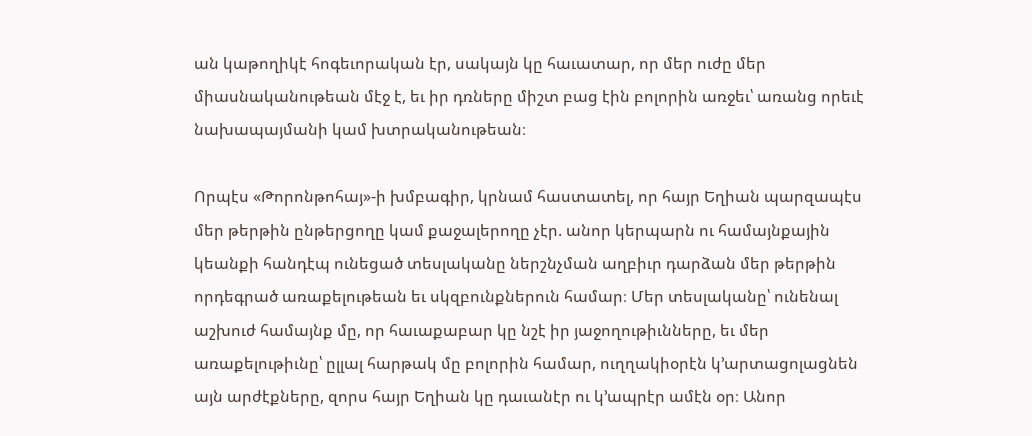ան կաթողիկէ հոգեւորական էր, սակայն կը հաւատար, որ մեր ուժը մեր միասնականութեան մէջ է, եւ իր դռները միշտ բաց էին բոլորին առջեւ՝ առանց որեւէ նախապայմանի կամ խտրականութեան։

Որպէս «Թորոնթոհայ»-ի խմբագիր, կրնամ հաստատել, որ հայր Եղիան պարզապէս մեր թերթին ընթերցողը կամ քաջալերողը չէր. անոր կերպարն ու համայնքային կեանքի հանդէպ ունեցած տեսլականը ներշնչման աղբիւր դարձան մեր թերթին որդեգրած առաքելութեան եւ սկզբունքներուն համար։ Մեր տեսլականը՝ ունենալ աշխուժ համայնք մը, որ հաւաքաբար կը նշէ իր յաջողութիւնները, եւ մեր առաքելութիւնը՝ ըլլալ հարթակ մը բոլորին համար, ուղղակիօրէն կ’արտացոլացնեն այն արժէքները, զորս հայր Եղիան կը դաւանէր ու կ’ապրէր ամէն օր։ Անոր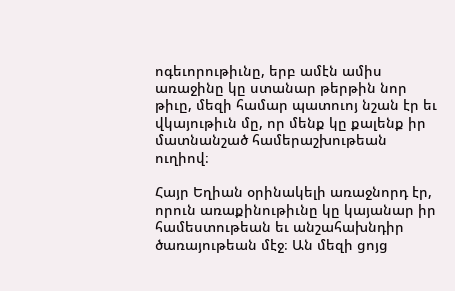ոգեւորութիւնը, երբ ամէն ամիս առաջինը կը ստանար թերթին նոր թիւը, մեզի համար պատուոյ նշան էր եւ վկայութիւն մը, որ մենք կը քալենք իր մատնանշած համերաշխութեան ուղիով։

Հայր Եղիան օրինակելի առաջնորդ էր, որուն առաքինութիւնը կը կայանար իր համեստութեան եւ անշահախնդիր ծառայութեան մէջ։ Ան մեզի ցոյց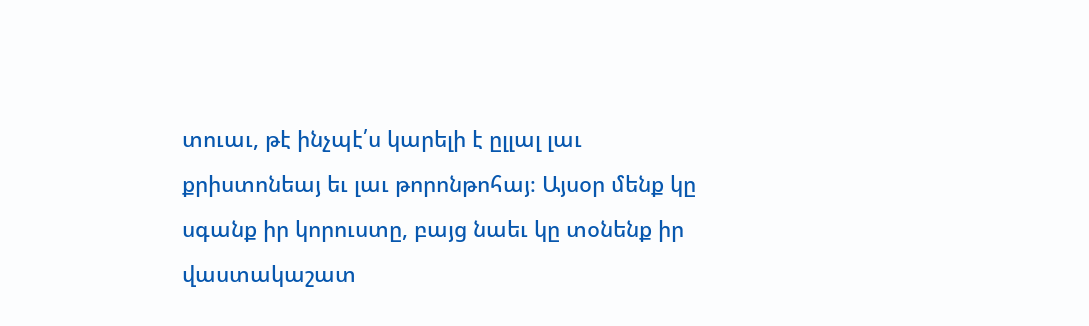տուաւ, թէ ինչպէ՛ս կարելի է ըլլալ լաւ քրիստոնեայ եւ լաւ թորոնթոհայ։ Այսօր մենք կը սգանք իր կորուստը, բայց նաեւ կը տօնենք իր վաստակաշատ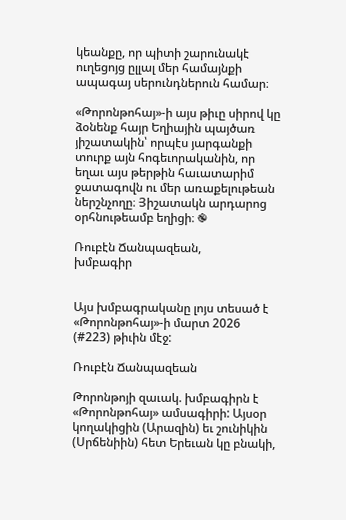կեանքը, որ պիտի շարունակէ ուղեցոյց ըլլալ մեր համայնքի ապագայ սերունդներուն համար։

«Թորոնթոհայ»-ի այս թիւը սիրով կը ձօնենք հայր Եղիային պայծառ յիշատակին՝ որպէս յարգանքի տուրք այն հոգեւորականին, որ եղաւ այս թերթին հաւատարիմ ջատագովն ու մեր առաքելութեան ներշնչողը։ Յիշատակն արդարոց օրհնութեամբ եղիցի։ ֎

Ռուբէն Ճանպազեան,
խմբագիր


Այս խմբագրականը լոյս տեսած է «Թորոնթոհայ»-ի մարտ 2026 (#223) թիւին մէջ:

Ռուբէն Ճանպազեան

Թորոնթոյի զաւակ. խմբագիրն է «Թորոնթոհայ» ամսագիրի: Այսօր կողակիցին (Արազին) եւ շունիկին (Սրճենիին) հետ Երեւան կը բնակի,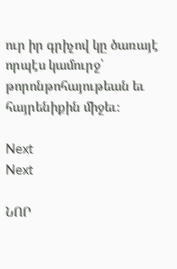ուր իր գրիչով կը ծառայէ որպէս կամուրջ՝ թորոնթոհայութեան եւ հայրենիքին միջեւ։

Next
Next

ՆՈՐ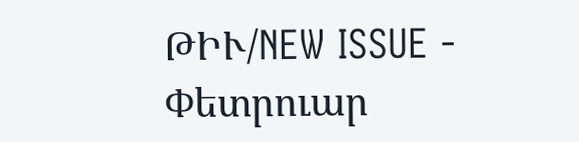ԹԻՒ/NEW ISSUE - Փետրուար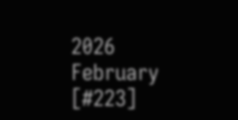2026 February [#223]